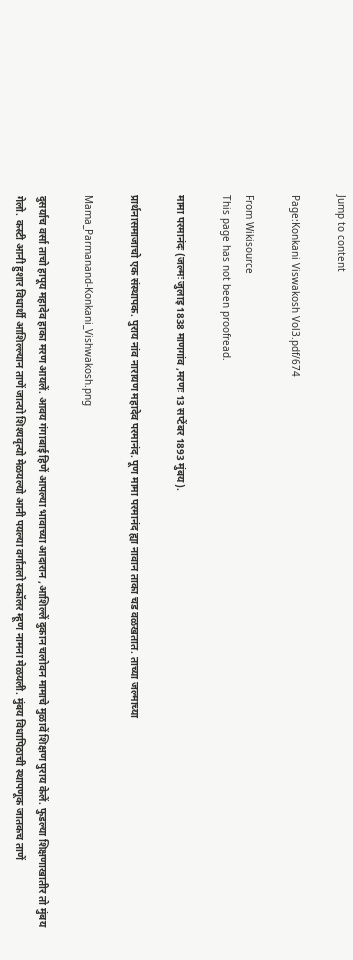Jump to content

Page:Konkani Viswakosh Vol3.pdf/674

From Wikisource
This page has not been proofread.

मामा परमानंदः (जल्मः जुलाइ 1838 माणगांव ,मरणः 13 सप्टेंबर 1893 मुंबय).

प्रार्थनासमाजाचो एक संस्थापक. पुराय नांव नारायण महादेव परमानंद. पूण मामा परमानंद ह्या नावान ताका चड वळखतात. ताच्या जल्माच्या

Mama_Parmanand-Konkani_Vishwakosh.png

दुसर्याच वर्सा ताचो हापूय महादेव हाका मरण आयलें. आवय गंगाबाई हिणें आपल्या भावाच्या आदारान ,आशिल्लें दुकान चलोवन मामाचे मुळावें शिक्षण पुराय केलें. फुडल्या शिक्षणाखातीर तो मुंबय गेलो. कस्टी आनी हुशार विधार्थी आशिल्ल्यान ताणें जात्यो शिश्यवृत्यो मेळयल्यो आनी पयल्या वर्गांतलो स्कॉलर म्हूण नामना मेळयली. मुंबय विधापिठाची स्थापणूक जातकच ताणें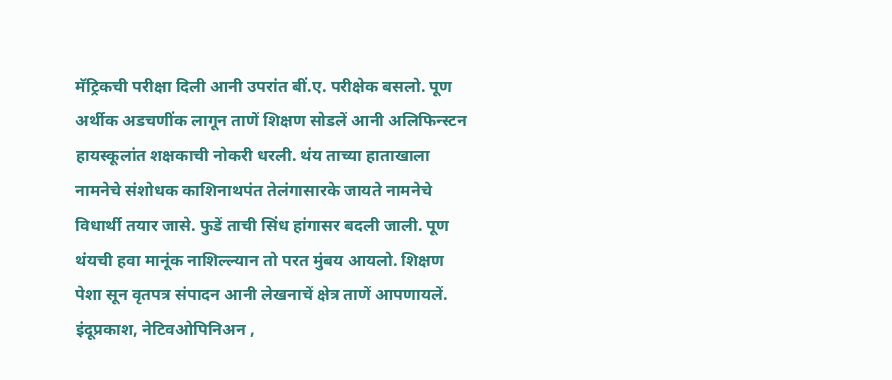मॅट्रिकची परीक्षा दिली आनी उपरांत बीं.ए. परीक्षेक बसलो. पूण अर्थीक अडचणींक लागून ताणें शिक्षण सोडलें आनी अलिफिन्स्टन हायस्कूलांत शक्षकाची नोकरी धरली. थंय ताच्या हाताखाला नामनेचे संशोधक काशिनाथपंत तेलंगासारके जायते नामनेचे विधार्थी तयार जासे. फुडें ताची सिंध हांगासर बदली जाली. पूण थंयची हवा मानूंक नाशिल्ल्यान तो परत मुंबय आयलो. शिक्षण पेशा सून वृतपत्र संपादन आनी लेखनाचें क्षेत्र ताणें आपणायलें. इंदूप्रकाश, नेटिवओपिनिअन ,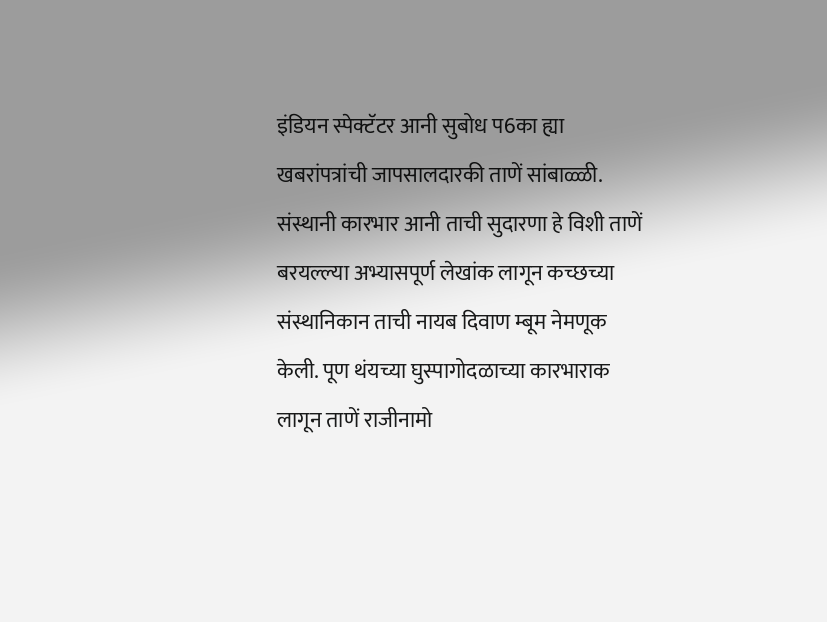इंडियन स्पेक्टॅटर आनी सुबोध प6का ह्या खबरांपत्रांची जापसालदारकी ताणें सांबाळ्ळी. संस्थानी कारभार आनी ताची सुदारणा हे विशी ताणें बरयल्ल्या अभ्यासपूर्ण लेखांक लागून कच्छच्या संस्थानिकान ताची नायब दिवाण म्बूम नेमणूक केली. पूण थंयच्या घुस्पागोदळाच्या कारभाराक लागून ताणें राजीनामो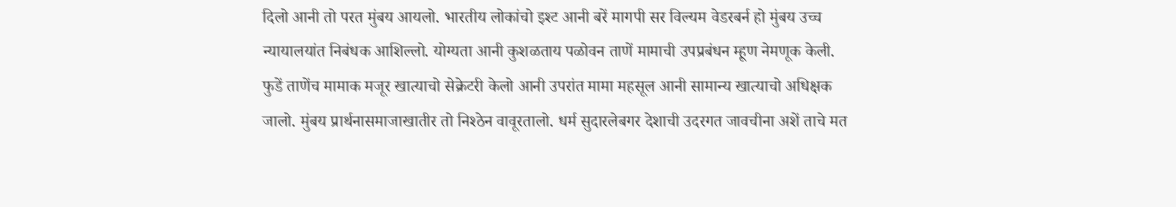दिलो आनी तो परत मुंबय आयलो. भारतीय लोकांचो इश्ट आनी बरें मागपी सर विल्यम वेडरबर्न हो मुंबय उच्च न्यायालयांत निबंधक आशिल्लो. योग्यता आनी कुशळताय पळोवन ताणें मामाची उपप्रबंधन म्हूण नेमणूक केली. फुडें ताणेंच मामाक मजूर खात्याचो सेक्रेटरी केलो आनी उपरांत मामा महसूल आनी सामान्य खात्याचो अधिक्षक जालो. मुंबय प्रार्थनासमाजाखातीर तो निश्ठेन वावूरतालो. धर्म सुदारलेबगर देशाची उदरगत जावचीना अशें ताचे मत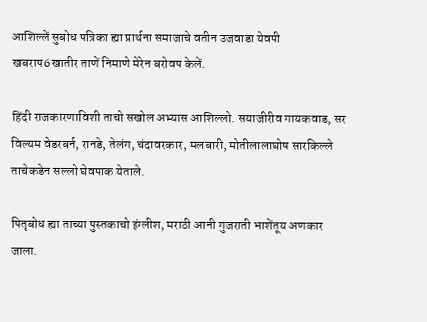आशिल्लें सुबोध पत्रिका ह्या प्रार्थना समाजाचे वतीन उजवाडा येवपी खबराप6खातीर ताणें निमाणे मेरेन बरोवप केलें.

हिंदी राजकारणाविशी ताचो सखोल अभ्यास आशिल्लो. सयाजीरीव गायकवाड, सर विल्यम वेडरबर्न, रानडे, तेलंग, चंदावरकार, मलबारी, मोतीलालाघोष सारकिल्ले ताचेकडेन सल्लो घेवपाक येताले.

पितृबोध ह्या ताच्या पुस्तकाचो इंग्लीश, मराठी आनी गुजराती भाशेंतूय अणकार जाला.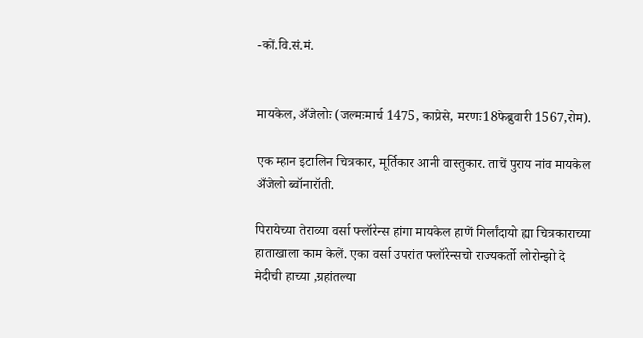-कों.वि.सं.मं.


मायकेल, अँजेलोः (जल्मःमार्च 1475, काप्रेसे, मरणः18फेब्रुवारी 1567,रोम).

एक म्हान इटालिन चित्रकार, मूर्तिकार आनी वास्तुकार. ताचें पुराय नांव मायकेल अँजेलो ब्वॉनारॉती.

पिरायेच्या तेराव्या वर्सा फ्लॉरेन्स हांगा मायकेल हाणें गिर्लांदायो ह्या चित्रकाराच्या हाताखाला काम केलें. एका वर्सा उपरांत फ्लॉरेन्सचो राज्यकर्तो लोरोन्झो दे मेदीची हाच्या ,ग्रहांतल्या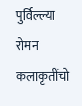पुर्विल्ल्या रोमन कलाकृतींचो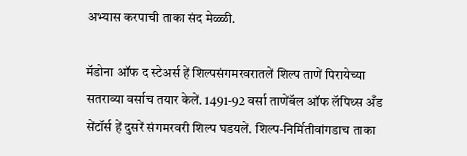अभ्यास करपाची ताका संद मेळ्ळी.

मॅडोना ऑफ द स्टेअर्स हें शिल्पसंगमरवरातलें शिल्प ताणें पिरायेच्या सतराव्या वर्साच तयार केलें. 1491-92 वर्सा ताणेंबॅल ऑफ लॅपिथ्स अँड सेंटॉर्स हें दुसरें संगमरवरी शिल्प घडयलें. शिल्प-निर्मितीवांगडाच ताका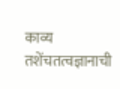काव्य तशेंचतत्वज्ञानाची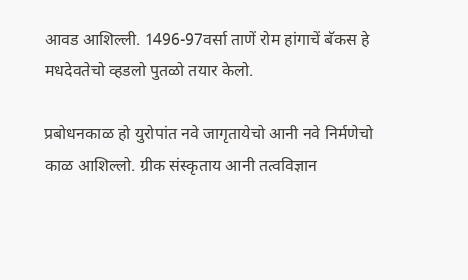आवड आशिल्ली. 1496-97वर्सा ताणें रोम हांगाचें बॅकस हे मधदेवतेचो व्हडलो पुतळो तयार केलो.

प्रबोधनकाळ हो युरोपांत नवे जागृतायेचो आनी नवे निर्मणेचो काळ आशिल्लो. ग्रीक संस्कृताय आनी तत्वविज्ञान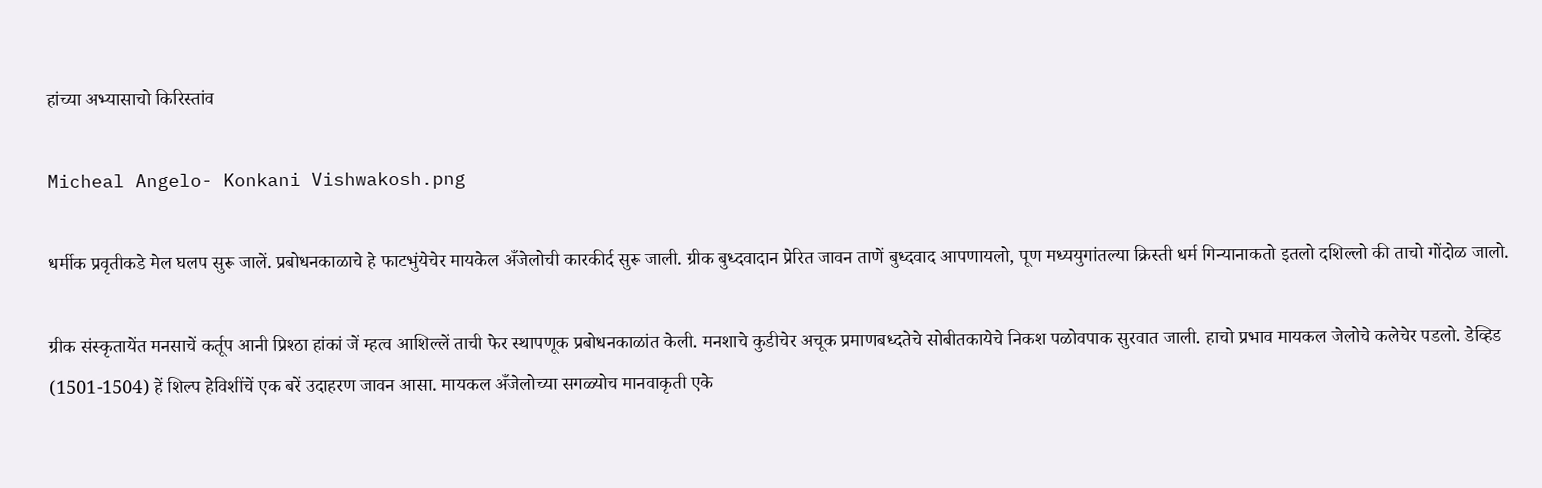हांच्या अभ्यासाचो किरिस्तांव

Micheal Angelo- Konkani Vishwakosh.png

धर्मीक प्रवृतीकडे मेल घलप सुरू जालें. प्रबोधनकाळाचे हे फाटभुंयेचेर मायकेल अँजेलोची कारकीर्द सुरू जाली. ग्रीक बुध्दवादान प्रेरित जावन ताणें बुध्दवाद आपणायलो, पूण मध्ययुगांतल्या क्रिस्ती धर्म गिन्यानाकतो इतलो दशिल्लो की ताचो गोंदोळ जालो.

ग्रीक संस्कृतायेंत मनसाचें कर्तूप आनी प्रिश्ठा हांकां जें म्हत्व आशिल्लें ताची फेर स्थापणूक प्रबोधनकाळांत केली. मनशाचे कुडीचेर अचूक प्रमाणबध्दतेचे सोबीतकायेचे निकश पळोवपाक सुरवात जाली. हाचो प्रभाव मायकल जेलोचे कलेचेर पडलो. डेव्हिड (1501-1504) हें शिल्प हेविशींचें एक बरें उदाहरण जावन आसा. मायकल अँजेलोच्या सगळ्योच मानवाकृती एके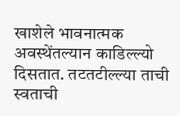खाशेले भावनात्मक अवस्थेंतल्यान काडिल्ल्यो दिसतात. तटतटील्ल्या ताची स्वताची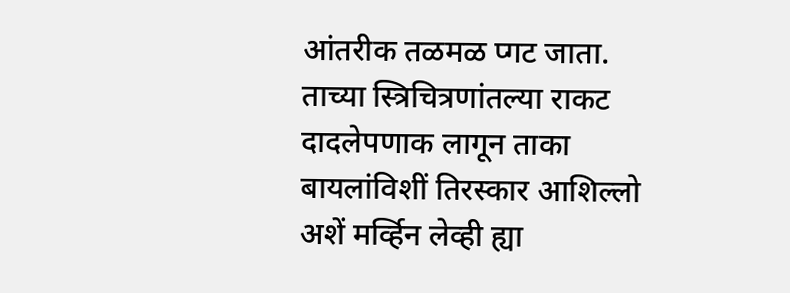आंतरीक तळमळ प्गट जाता. ताच्या स्त्रिचित्रणांतल्या राकट दादलेपणाक लागून ताका बायलांविशीं तिरस्कार आशिल्लो अशें मर्व्हिन लेव्ही ह्या